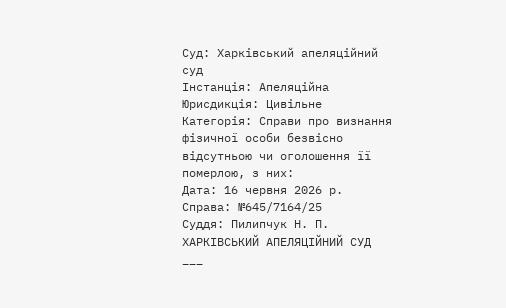Суд: Харківський апеляційний суд
Інстанція: Апеляційна
Юрисдикція: Цивільне
Категорія: Справи про визнання фізичної особи безвісно відсутньою чи оголошення її померлою, з них:
Дата: 16 червня 2026 р.
Справа: №645/7164/25
Суддя: Пилипчук Н. П.
ХАРКІВСЬКИЙ АПЕЛЯЦІЙНИЙ СУД
___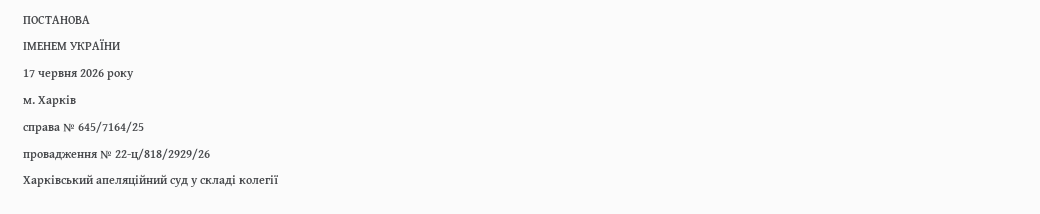ПОСТАНОВА
ІМЕНЕМ УКРАЇНИ
17 червня 2026 року
м. Харків
справа № 645/7164/25
провадження № 22-ц/818/2929/26
Харківський апеляційний суд у складі колегії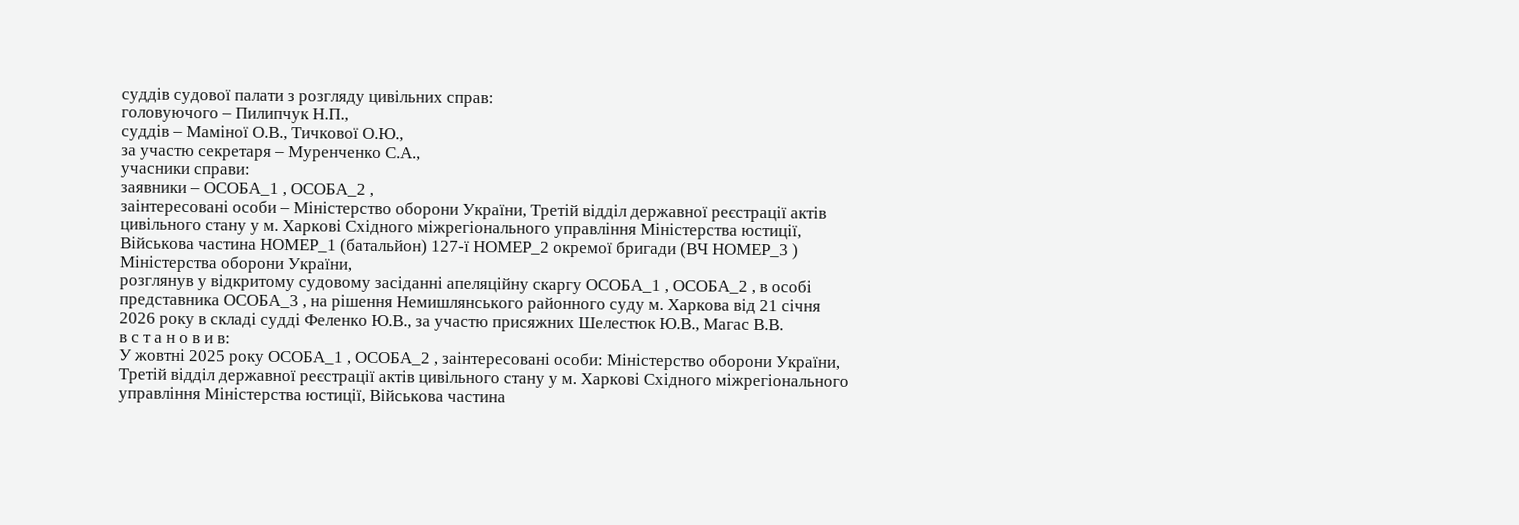суддів судової палати з розгляду цивільних справ:
головуючого – Пилипчук Н.П.,
суддів – Маміної О.В., Тичкової О.Ю.,
за участю секретаря – Муренченко С.А.,
учасники справи:
заявники – ОСОБА_1 , ОСОБА_2 ,
заінтересовані особи – Міністерство оборони України, Третій відділ державної реєстрації актів цивільного стану у м. Харкові Східного міжрегіонального управління Міністерства юстиції, Військова частина НОМЕР_1 (батальйон) 127-ї НОМЕР_2 окремої бригади (ВЧ НОМЕР_3 ) Міністерства оборони України,
розглянув у відкритому судовому засіданні апеляційну скаргу ОСОБА_1 , ОСОБА_2 , в особі представника ОСОБА_3 , на рішення Немишлянського районного суду м. Харкова від 21 січня 2026 року в складі судді Феленко Ю.В., за участю присяжних Шелестюк Ю.В., Магас В.В.
в с т а н о в и в:
У жовтні 2025 року ОСОБА_1 , ОСОБА_2 , заінтересовані особи: Міністерство оборони України, Третій відділ державної реєстрації актів цивільного стану у м. Харкові Східного міжрегіонального управління Міністерства юстиції, Військова частина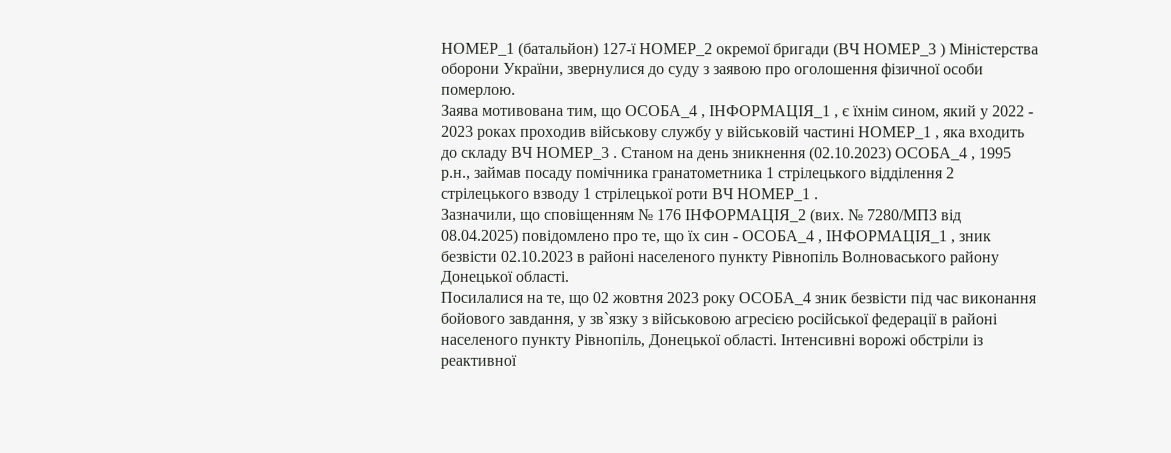НОМЕР_1 (батальйон) 127-ї НОМЕР_2 окремої бригади (ВЧ НОМЕР_3 ) Міністерства оборони України, звернулися до суду з заявою про оголошення фізичної особи померлою.
Заява мотивована тим, що ОСОБА_4 , ІНФОРМАЦІЯ_1 , є їхнім сином, який у 2022 - 2023 роках проходив військову службу у військовій частині НОМЕР_1 , яка входить до складу ВЧ НОМЕР_3 . Станом на день зникнення (02.10.2023) ОСОБА_4 , 1995 р.н., займав посаду помічника гранатометника 1 стрілецького відділення 2 стрілецького взводу 1 стрілецької роти ВЧ НОМЕР_1 .
Зазначили, що сповіщенням № 176 ІНФОРМАЦІЯ_2 (вих. № 7280/МПЗ від 08.04.2025) повідомлено про те, що їх син - ОСОБА_4 , ІНФОРМАЦІЯ_1 , зник безвісти 02.10.2023 в районі населеного пункту Рівнопіль Волноваського району Донецької області.
Посилалися на те, що 02 жовтня 2023 року ОСОБА_4 зник безвісти під час виконання бойового завдання, у зв`язку з військовою агресією російської федерації в районі населеного пункту Рівнопіль, Донецької області. Інтенсивні ворожі обстріли із реактивної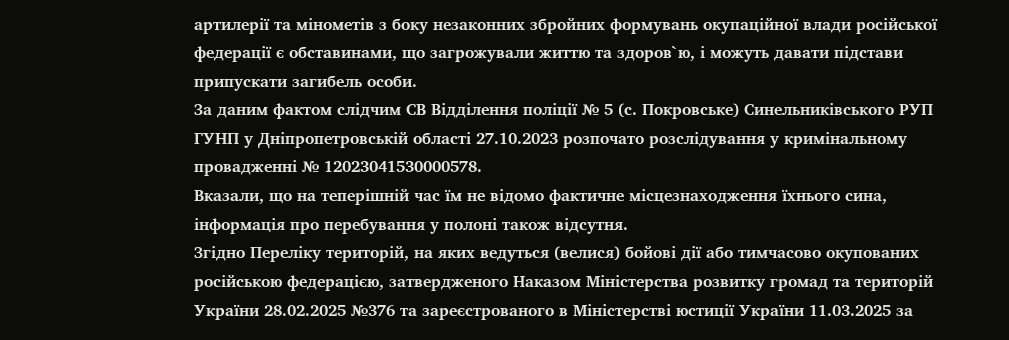артилерії та мінометів з боку незаконних збройних формувань окупаційної влади російської федерації є обставинами, що загрожували життю та здоров`ю, і можуть давати підстави припускати загибель особи.
За даним фактом слідчим СВ Відділення поліції № 5 (с. Покровське) Синельниківського РУП ГУНП у Дніпропетровській області 27.10.2023 розпочато розслідування у кримінальному провадженні № 12023041530000578.
Вказали, що на теперішній час їм не відомо фактичне місцезнаходження їхнього сина, інформація про перебування у полоні також відсутня.
Згідно Переліку територій, на яких ведуться (велися) бойові дії або тимчасово окупованих російською федерацією, затвердженого Наказом Міністерства розвитку громад та територій України 28.02.2025 №376 та зареєстрованого в Міністерстві юстиції України 11.03.2025 за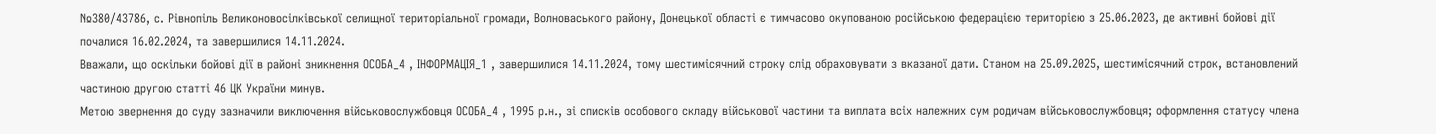№380/43786, с. Рівнопіль Великоновосілківської селищної територіальної громади, Волноваського району, Донецької області є тимчасово окупованою російською федерацією територією з 25.06.2023, де активні бойові дії почалися 16.02.2024, та завершилися 14.11.2024.
Вважали, що оскільки бойові дії в районі зникнення ОСОБА_4 , ІНФОРМАЦІЯ_1 , завершилися 14.11.2024, тому шестимісячний строку слід обраховувати з вказаної дати. Станом на 25.09.2025, шестимісячний строк, встановлений частиною другою статті 46 ЦК України минув.
Метою звернення до суду зазначили виключення військовослужбовця ОСОБА_4 , 1995 р.н., зі списків особового складу військової частини та виплата всіх належних сум родичам військовослужбовця; оформлення статусу члена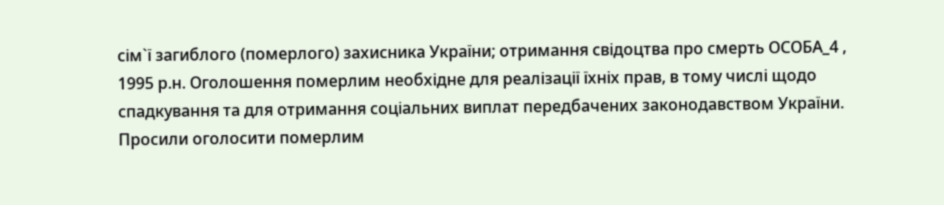сім`ї загиблого (померлого) захисника України; отримання свідоцтва про смерть ОСОБА_4 , 1995 р.н. Оголошення померлим необхідне для реалізації їхніх прав, в тому числі щодо спадкування та для отримання соціальних виплат передбачених законодавством України.
Просили оголосити померлим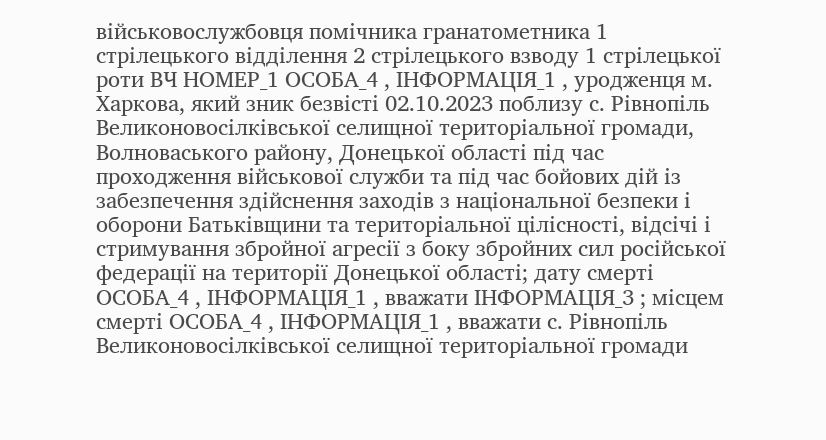військовослужбовця помічника гранатометника 1 стрілецького відділення 2 стрілецького взводу 1 стрілецької роти ВЧ НОМЕР_1 ОСОБА_4 , ІНФОРМАЦІЯ_1 , уродженця м. Харкова, який зник безвісті 02.10.2023 поблизу с. Рівнопіль Великоновосілківської селищної територіальної громади, Волноваського району, Донецької області під час проходження військової служби та під час бойових дій із забезпечення здійснення заходів з національної безпеки і оборони Батьківщини та територіальної цілісності, відсічі і стримування збройної агресії з боку збройних сил російської федерації на території Донецької області; дату смерті ОСОБА_4 , ІНФОРМАЦІЯ_1 , вважати ІНФОРМАЦІЯ_3 ; місцем смерті ОСОБА_4 , ІНФОРМАЦІЯ_1 , вважати с. Рівнопіль Великоновосілківської селищної територіальної громади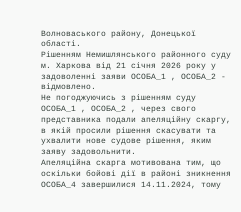Волноваського району, Донецької області.
Рішенням Немишлянського районного суду м. Харкова від 21 січня 2026 року у задоволенні заяви ОСОБА_1 , ОСОБА_2 - відмовлено.
Не погоджуючись з рішенням суду ОСОБА_1 , ОСОБА_2 , через свого представника подали апеляційну скаргу, в якій просили рішення скасувати та ухвалити нове судове рішення, яким заяву задовольнити.
Апеляційна скарга мотивована тим, що оскільки бойові дії в районі зникнення ОСОБА_4 завершилися 14.11.2024, тому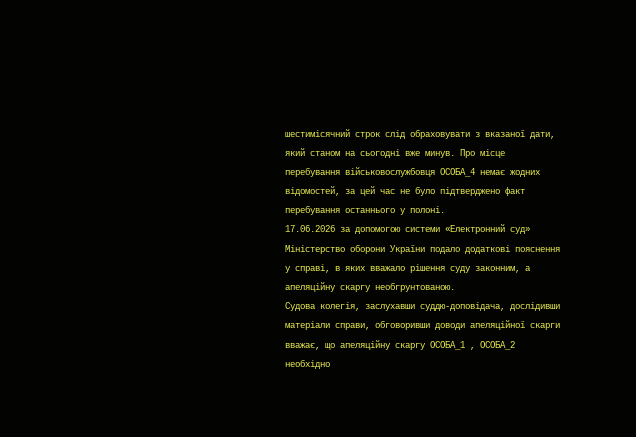шестимісячний строк слід обраховувати з вказаної дати, який станом на сьогодні вже минув. Про місце перебування військовослужбовця ОСОБА_4 немає жодних відомостей, за цей час не було підтверджено факт перебування останнього у полоні.
17.06.2026 за допомогою системи «Електронний суд» Міністерство оборони України подало додаткові пояснення у справі, в яких вважало рішення суду законним, а апеляційну скаргу необгрунтованою.
Судова колегія, заслухавши суддю-доповідача, дослідивши матеріали справи, обговоривши доводи апеляційної скарги вважає, що апеляційну скаргу ОСОБА_1 , ОСОБА_2 необхідно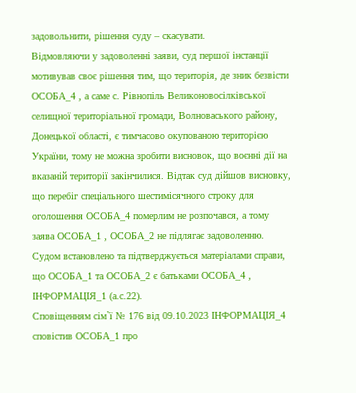задовольнити, рішення суду – скасувати.
Відмовляючи у задоволенні заяви, суд першої інстанції мотивував своє рішення тим, що територія, де зник безвісти ОСОБА_4 , а саме с. Рівнопіль Великоновосілківської селищної територіальної громади, Волноваського району, Донецької області, є тимчасово окупованою територією України, тому не можна зробити висновок, що воєнні дії на вказаній території закінчилися. Відтак суд дійшов висновку, що перебіг спеціального шестимісячного строку для оголошення ОСОБА_4 померлим не розпочався, а тому заява ОСОБА_1 , ОСОБА_2 не підлягає задоволенню.
Судом встановлено та підтверджується матеріалами справи, що ОСОБА_1 та ОСОБА_2 є батьками ОСОБА_4 , ІНФОРМАЦІЯ_1 (а.с.22).
Сповіщенням сім`ї № 176 від 09.10.2023 ІНФОРМАЦІЯ_4 сповістив ОСОБА_1 про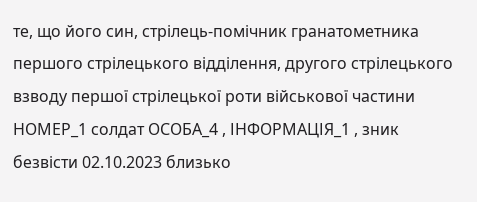те, що його син, стрілець-помічник гранатометника першого стрілецького відділення, другого стрілецького взводу першої стрілецької роти військової частини НОМЕР_1 солдат ОСОБА_4 , ІНФОРМАЦІЯ_1 , зник безвісти 02.10.2023 близько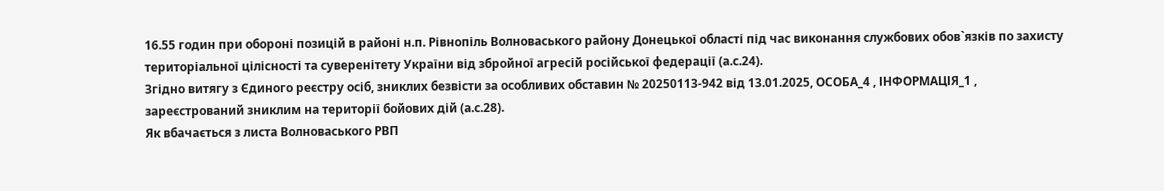16.55 годин при обороні позицій в районі н.п. Рівнопіль Волноваського району Донецької області під час виконання службових обов`язків по захисту територіальної цілісності та суверенітету України від збройної агресій російської федерації (а.с.24).
Згідно витягу з Єдиного реєстру осіб, зниклих безвісти за особливих обставин № 20250113-942 від 13.01.2025, ОСОБА_4 , ІНФОРМАЦІЯ_1 , зареєстрований зниклим на території бойових дій (а.с.28).
Як вбачається з листа Волноваського РВП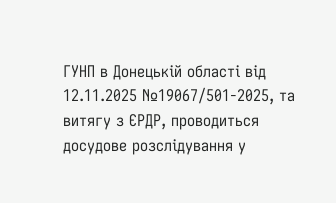ГУНП в Донецькій області від 12.11.2025 №19067/501-2025, та витягу з ЄРДР, проводиться досудове розслідування у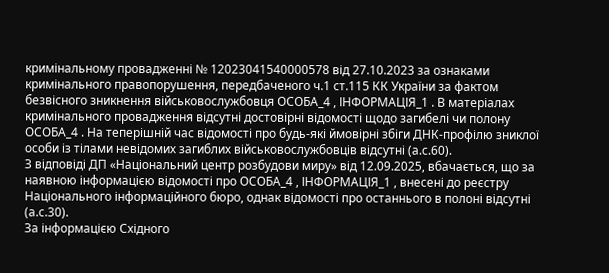кримінальному провадженні № 12023041540000578 від 27.10.2023 за ознаками кримінального правопорушення, передбаченого ч.1 ст.115 КК України за фактом безвісного зникнення військовослужбовця ОСОБА_4 , ІНФОРМАЦІЯ_1 . В матеріалах кримінального провадження відсутні достовірні відомості щодо загибелі чи полону ОСОБА_4 . На теперішній час відомості про будь-які ймовірні збіги ДНК-профілю зниклої особи із тілами невідомих загиблих військовослужбовців відсутні (а.с.60).
З відповіді ДП «Національний центр розбудови миру» від 12.09.2025, вбачається, що за наявною інформацією відомості про ОСОБА_4 , ІНФОРМАЦІЯ_1 , внесені до реєстру Національного інформаційного бюро, однак відомості про останнього в полоні відсутні (а.с.30).
За інформацією Східного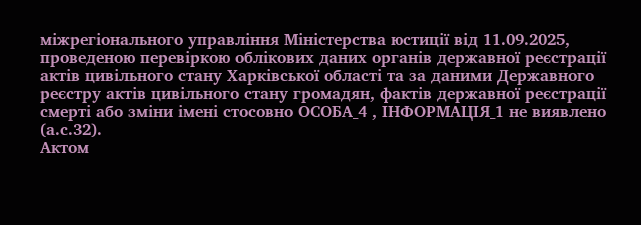міжрегіонального управління Міністерства юстиції від 11.09.2025, проведеною перевіркою облікових даних органів державної реєстрації актів цивільного стану Харківської області та за даними Державного реєстру актів цивільного стану громадян, фактів державної реєстрації смерті або зміни імені стосовно ОСОБА_4 , ІНФОРМАЦІЯ_1 не виявлено (а.с.32).
Актом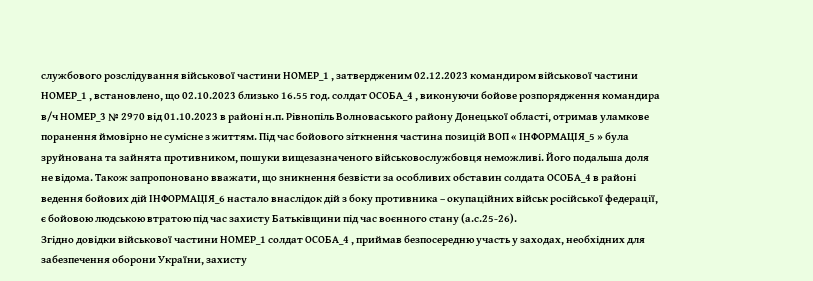службового розслідування військової частини НОМЕР_1 , затвердженим 02.12.2023 командиром військової частини НОМЕР_1 , встановлено, що 02.10.2023 близько 16.55 год. солдат ОСОБА_4 , виконуючи бойове розпорядження командира в/ч НОМЕР_3 № 2970 від 01.10.2023 в районі н.п. Рівнопіль Волноваського району Донецької області, отримав уламкове поранення ймовірно не сумісне з життям. Під час бойового зіткнення частина позицій ВОП « ІНФОРМАЦІЯ_5 » була зруйнована та зайнята противником, пошуки вищезазначеного військовослужбовця неможливі. Його подальша доля не відома. Також запропоновано вважати, що зникнення безвісти за особливих обставин солдата ОСОБА_4 в районі ведення бойових дій ІНФОРМАЦІЯ_6 настало внаслідок дій з боку противника – окупаційних військ російської федерації, є бойовою людською втратою під час захисту Батьківщини під час воєнного стану (а.с.25-26).
Згідно довідки військової частини НОМЕР_1 солдат ОСОБА_4 , приймав безпосередню участь у заходах, необхідних для забезпечення оборони України, захисту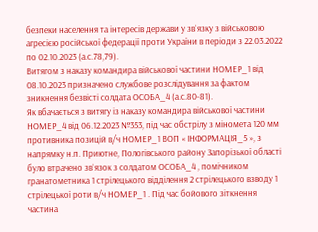безпеки населення та інтересів держави у зв`язку з військовою агресією російської федерації проти України в періоди з 22.03.2022 по 02.10.2023 (а.с.78,79).
Витягом з наказу командира військової частини НОМЕР_1 від 08.10.2023 призначено службове розслідування за фактом зникнення безвісті солдата ОСОБА_4 (а.с.80-81).
Як вбачається з витягу із наказу командира військової частини НОМЕР_4 від 06.12.2023 №353, під час обстрілу з міномета 120 мм противника позицій в/ч НОМЕР_1 ВОП « ІНФОРМАЦІЯ_5 », з напрямку н.п. Приютне, Пологівського району Запорізької області було втрачено зв`язок з солдатом ОСОБА_4 , помічником гранатометника 1 стрілецького відділення 2 стрілецького взводу 1 стрілецької роти в/ч НОМЕР_1 . Під час бойового зіткнення частина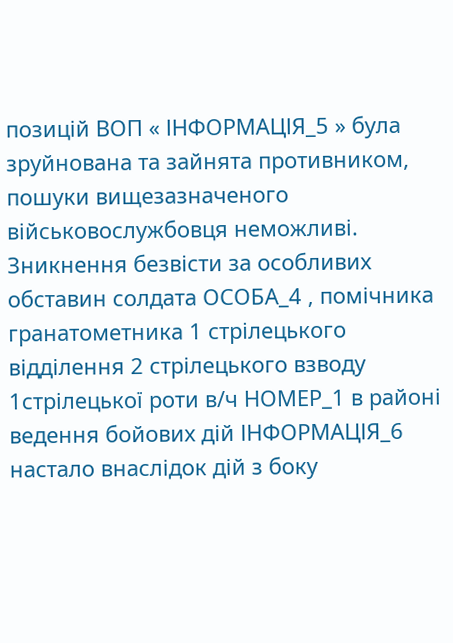позицій ВОП « ІНФОРМАЦІЯ_5 » була зруйнована та зайнята противником, пошуки вищезазначеного військовослужбовця неможливі. Зникнення безвісти за особливих обставин солдата ОСОБА_4 , помічника гранатометника 1 стрілецького відділення 2 стрілецького взводу 1стрілецької роти в/ч НОМЕР_1 в районі ведення бойових дій ІНФОРМАЦІЯ_6 настало внаслідок дій з боку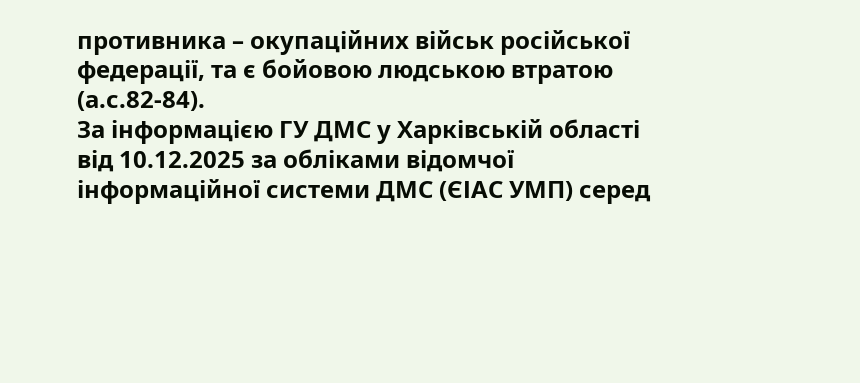противника – окупаційних військ російської федерації, та є бойовою людською втратою (а.с.82-84).
За інформацією ГУ ДМС у Харківській області від 10.12.2025 за обліками відомчої інформаційної системи ДМС (ЄІАС УМП) серед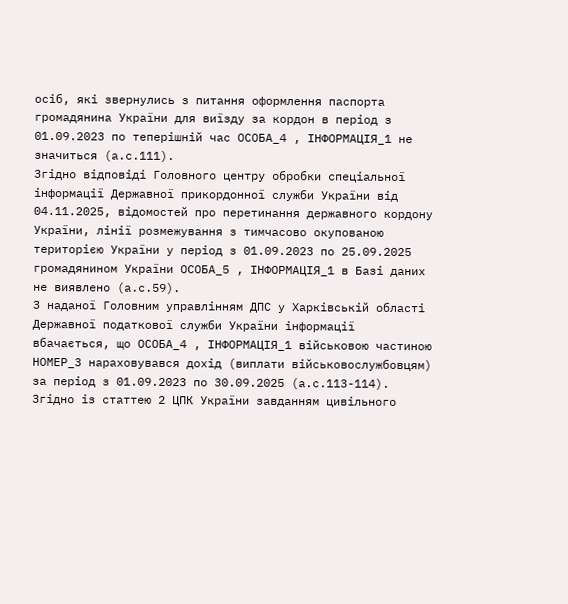осіб, які звернулись з питання оформлення паспорта громадянина України для виїзду за кордон в період з 01.09.2023 по теперішній час ОСОБА_4 , ІНФОРМАЦІЯ_1 не значиться (а.с.111).
Згідно відповіді Головного центру обробки спеціальної інформації Державної прикордонної служби України від 04.11.2025, відомостей про перетинання державного кордону України, лінії розмежування з тимчасово окупованою територією України у період з 01.09.2023 по 25.09.2025 громадянином України ОСОБА_5 , ІНФОРМАЦІЯ_1 в Базі даних не виявлено (а.с.59).
З наданої Головним управлінням ДПС у Харківській області Державної податкової служби України інформації вбачається, що ОСОБА_4 , ІНФОРМАЦІЯ_1 військовою частиною НОМЕР_3 нараховувався дохід (виплати військовослужбовцям) за період з 01.09.2023 по 30.09.2025 (а.с.113-114).
Згідно із статтею 2 ЦПК України завданням цивільного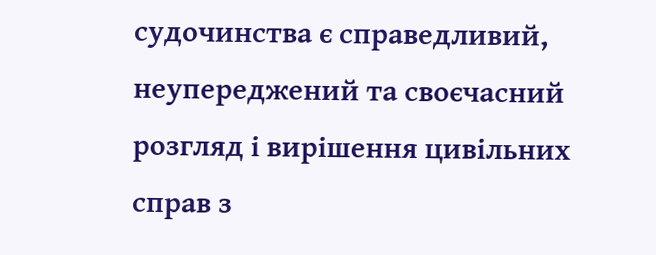судочинства є справедливий, неупереджений та своєчасний розгляд і вирішення цивільних справ з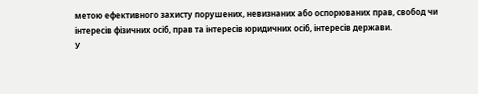метою ефективного захисту порушених, невизнаних або оспорюваних прав, свобод чи інтересів фізичних осіб, прав та інтересів юридичних осіб, інтересів держави.
У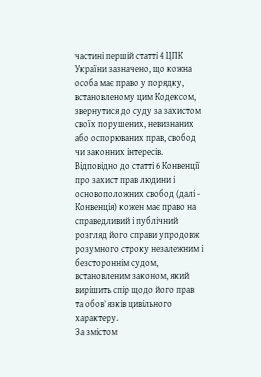частині першій статті 4 ЦПК України зазначено, що кожна особа має право у порядку, встановленому цим Кодексом, звернутися до суду за захистом своїх порушених, невизнаних або оспорюваних прав, свобод чи законних інтересів.
Відповідно до статті 6 Конвенції про захист прав людини і основоположних свобод (далі - Конвенція) кожен має право на справедливий і публічний розгляд його справи упродовж розумного строку незалежним і безстороннім судом, встановленим законом, який вирішить спір щодо його прав та обов`язків цивільного характеру.
За змістом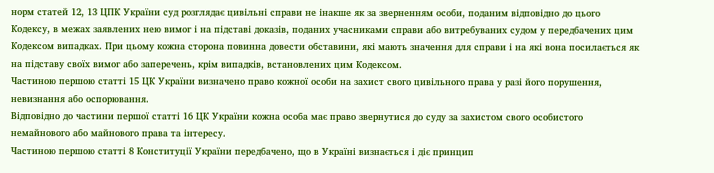норм статей 12, 13 ЦПК України суд розглядає цивільні справи не інакше як за зверненням особи, поданим відповідно до цього Кодексу, в межах заявлених нею вимог і на підставі доказів, поданих учасниками справи або витребуваних судом у передбачених цим Кодексом випадках. При цьому кожна сторона повинна довести обставини, які мають значення для справи і на які вона посилається як на підставу своїх вимог або заперечень, крім випадків, встановлених цим Кодексом.
Частиною першою статті 15 ЦК України визначено право кожної особи на захист свого цивільного права у разі його порушення, невизнання або оспорювання.
Відповідно до частини першої статті 16 ЦК України кожна особа має право звернутися до суду за захистом свого особистого немайнового або майнового права та інтересу.
Частиною першою статті 8 Конституції України передбачено, що в Україні визнається і діє принцип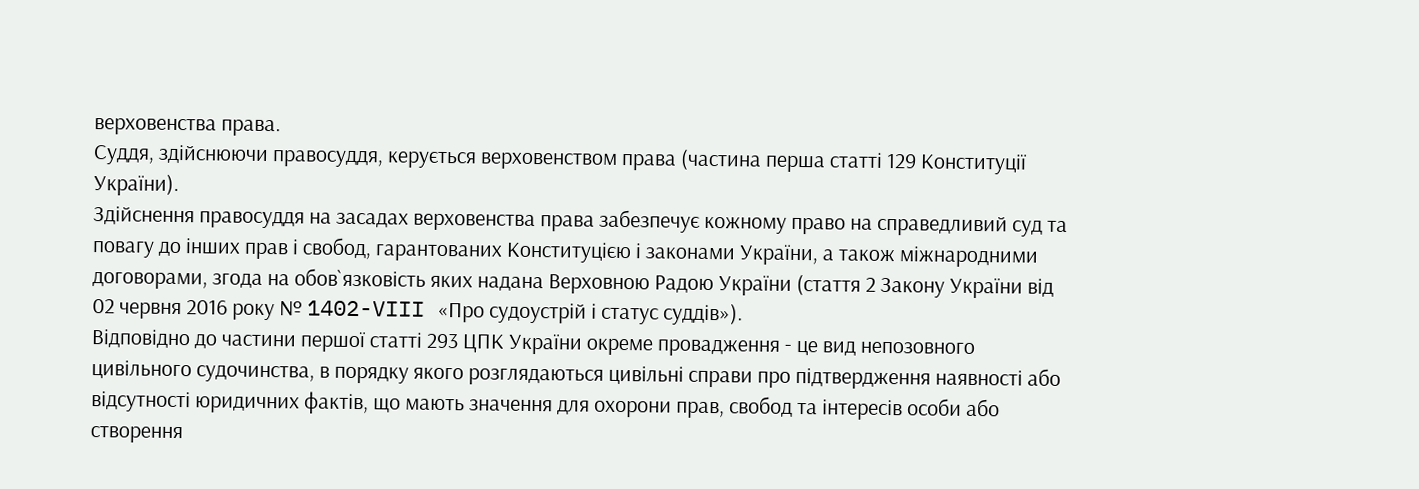верховенства права.
Суддя, здійснюючи правосуддя, керується верховенством права (частина перша статті 129 Конституції України).
Здійснення правосуддя на засадах верховенства права забезпечує кожному право на справедливий суд та повагу до інших прав і свобод, гарантованих Конституцією і законами України, а також міжнародними договорами, згода на обов`язковість яких надана Верховною Радою України (стаття 2 Закону України від 02 червня 2016 року № 1402-VIII «Про судоустрій і статус суддів»).
Відповідно до частини першої статті 293 ЦПК України окреме провадження - це вид непозовного цивільного судочинства, в порядку якого розглядаються цивільні справи про підтвердження наявності або відсутності юридичних фактів, що мають значення для охорони прав, свобод та інтересів особи або створення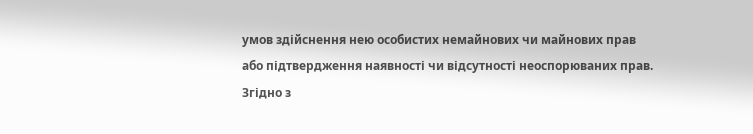умов здійснення нею особистих немайнових чи майнових прав або підтвердження наявності чи відсутності неоспорюваних прав.
Згідно з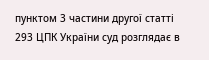пунктом 3 частини другої статті 293 ЦПК України суд розглядає в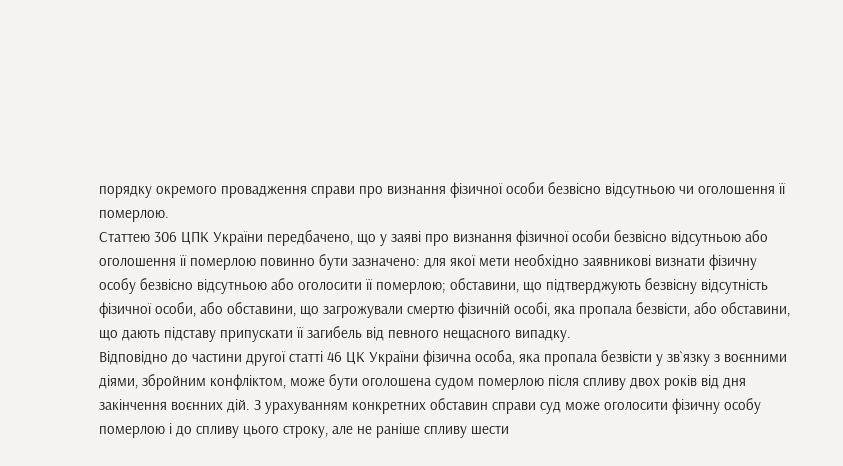порядку окремого провадження справи про визнання фізичної особи безвісно відсутньою чи оголошення її померлою.
Статтею 306 ЦПК України передбачено, що у заяві про визнання фізичної особи безвісно відсутньою або оголошення її померлою повинно бути зазначено: для якої мети необхідно заявникові визнати фізичну особу безвісно відсутньою або оголосити її померлою; обставини, що підтверджують безвісну відсутність фізичної особи, або обставини, що загрожували смертю фізичній особі, яка пропала безвісти, або обставини, що дають підставу припускати її загибель від певного нещасного випадку.
Відповідно до частини другої статті 46 ЦК України фізична особа, яка пропала безвісти у зв`язку з воєнними діями, збройним конфліктом, може бути оголошена судом померлою після спливу двох років від дня закінчення воєнних дій. З урахуванням конкретних обставин справи суд може оголосити фізичну особу померлою і до спливу цього строку, але не раніше спливу шести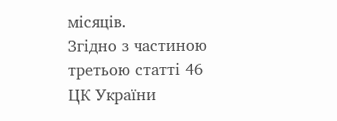місяців.
Згідно з частиною третьою статті 46 ЦК України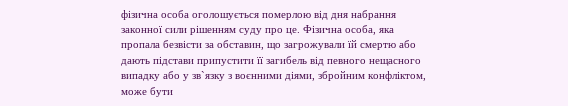фізична особа оголошується померлою від дня набрання законної сили рішенням суду про це. Фізична особа, яка пропала безвісти за обставин, що загрожували їй смертю або дають підстави припустити її загибель від певного нещасного випадку або у зв`язку з воєнними діями, збройним конфліктом, може бути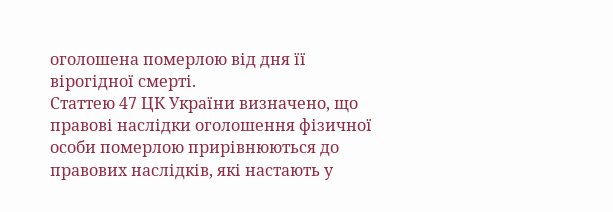оголошена померлою від дня її вірогідної смерті.
Статтею 47 ЦК України визначено, що правові наслідки оголошення фізичної особи померлою прирівнюються до правових наслідків, які настають у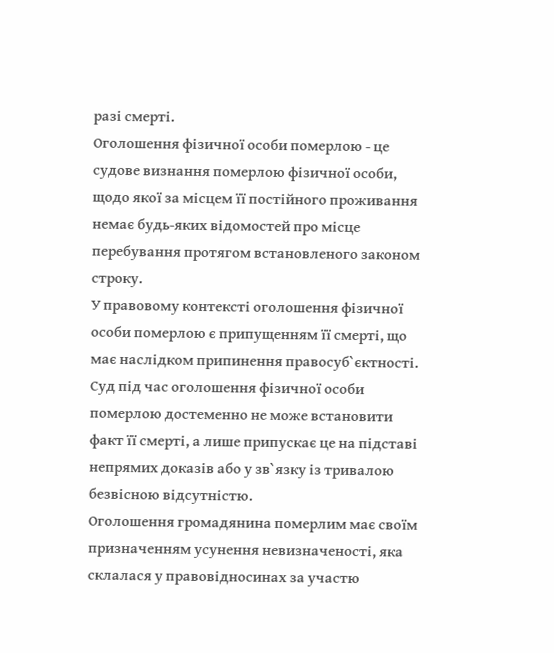разі смерті.
Оголошення фізичної особи померлою - це судове визнання померлою фізичної особи, щодо якої за місцем її постійного проживання немає будь-яких відомостей про місце перебування протягом встановленого законом строку.
У правовому контексті оголошення фізичної особи померлою є припущенням її смерті, що має наслідком припинення правосуб`єктності. Суд під час оголошення фізичної особи померлою достеменно не може встановити факт її смерті, а лише припускає це на підставі непрямих доказів або у зв`язку із тривалою безвісною відсутністю.
Оголошення громадянина померлим має своїм призначенням усунення невизначеності, яка склалася у правовідносинах за участю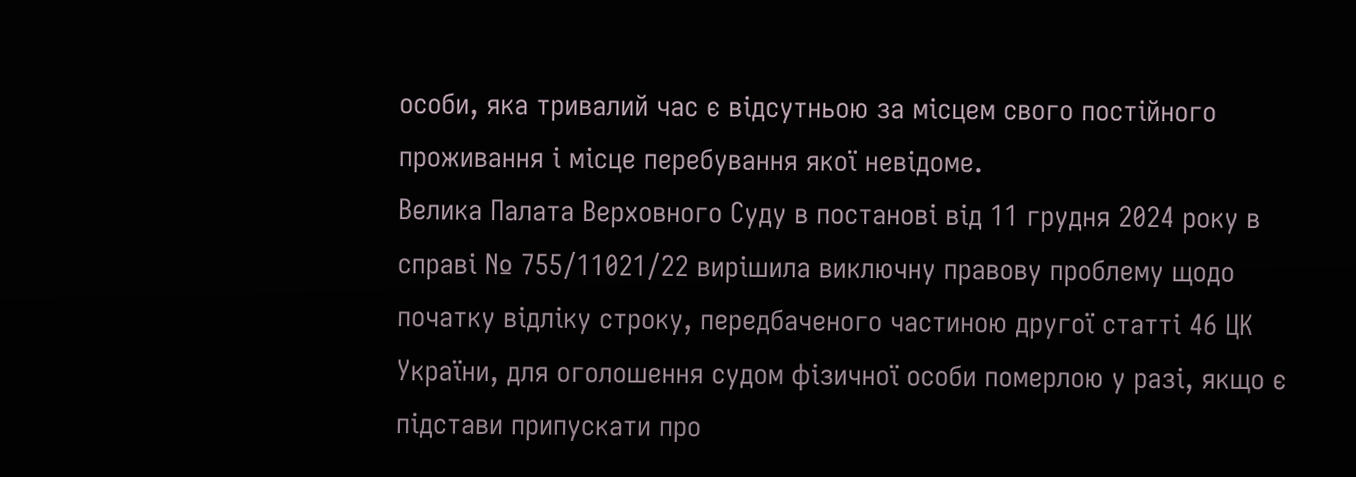особи, яка тривалий час є відсутньою за місцем свого постійного проживання і місце перебування якої невідоме.
Велика Палата Верховного Суду в постанові від 11 грудня 2024 року в справі № 755/11021/22 вирішила виключну правову проблему щодо початку відліку строку, передбаченого частиною другої статті 46 ЦК України, для оголошення судом фізичної особи померлою у разі, якщо є підстави припускати про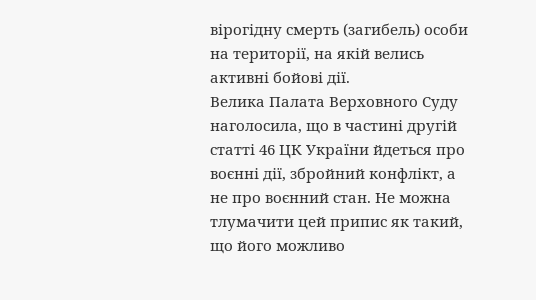вірогідну смерть (загибель) особи на території, на якій велись активні бойові дії.
Велика Палата Верховного Суду наголосила, що в частині другій статті 46 ЦК України йдеться про воєнні дії, збройний конфлікт, а не про воєнний стан. Не можна тлумачити цей припис як такий, що його можливо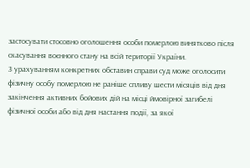застосувати стосовно оголошення особи померлою винятково після скасування воєнного стану на всій території України.
З урахуванням конкретних обставин справи суд може оголосити фізичну особу померлою не раніше спливу шести місяців від дня закінчення активних бойових дій на місці ймовірної загибелі фізичної особи або від дня настання події, за якої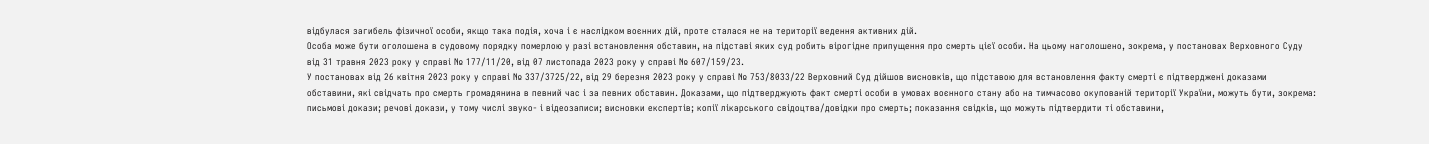відбулася загибель фізичної особи, якщо така подія, хоча і є наслідком воєнних дій, проте сталася не на території ведення активних дій.
Особа може бути оголошена в судовому порядку померлою у разі встановлення обставин, на підставі яких суд робить вірогідне припущення про смерть цієї особи. На цьому наголошено, зокрема, у постановах Верховного Суду від 31 травня 2023 року у справі № 177/11/20, від 07 листопада 2023 року у справі № 607/159/23.
У постановах від 26 квітня 2023 року у справі № 337/3725/22, від 29 березня 2023 року у справі № 753/8033/22 Верховний Суд дійшов висновків, що підставою для встановлення факту смерті є підтверджені доказами обставини, які свідчать про смерть громадянина в певний час і за певних обставин. Доказами, що підтверджують факт смерті особи в умовах воєнного стану або на тимчасово окупованій території України, можуть бути, зокрема: письмові докази; речові докази, у тому числі звуко- і відеозаписи; висновки експертів; копії лікарського свідоцтва/довідки про смерть; показання свідків, що можуть підтвердити ті обставини,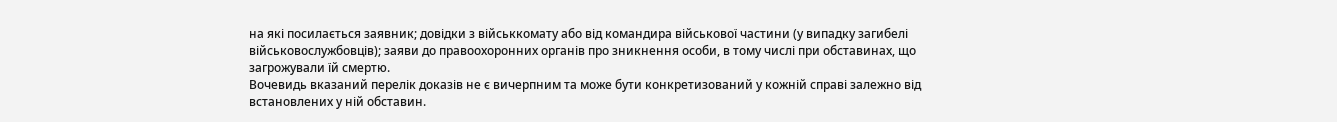на які посилається заявник; довідки з військкомату або від командира військової частини (у випадку загибелі військовослужбовців); заяви до правоохоронних органів про зникнення особи, в тому числі при обставинах, що загрожували їй смертю.
Вочевидь вказаний перелік доказів не є вичерпним та може бути конкретизований у кожній справі залежно від встановлених у ній обставин.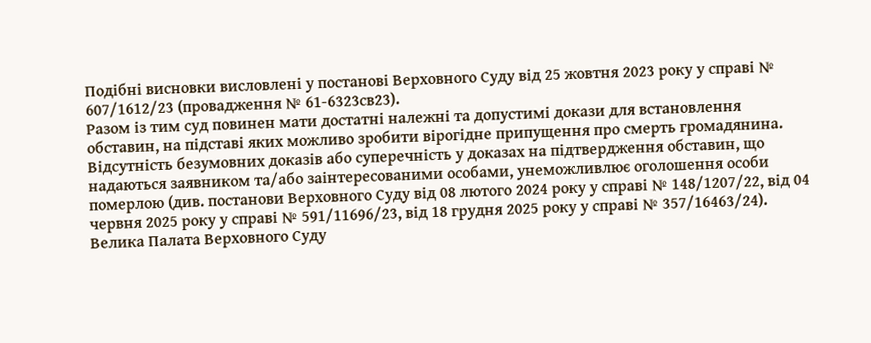Подібні висновки висловлені у постанові Верховного Суду від 25 жовтня 2023 року у справі № 607/1612/23 (провадження № 61-6323св23).
Разом із тим суд повинен мати достатні належні та допустимі докази для встановлення обставин, на підставі яких можливо зробити вірогідне припущення про смерть громадянина. Відсутність безумовних доказів або суперечність у доказах на підтвердження обставин, що надаються заявником та/або заінтересованими особами, унеможливлює оголошення особи померлою (див. постанови Верховного Суду від 08 лютого 2024 року у справі № 148/1207/22, від 04 червня 2025 року у справі № 591/11696/23, від 18 грудня 2025 року у справі № 357/16463/24).
Велика Палата Верховного Суду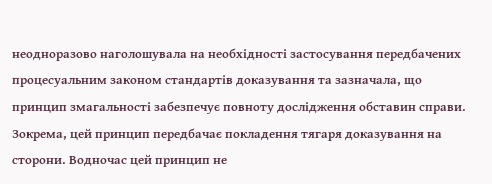неодноразово наголошувала на необхідності застосування передбачених процесуальним законом стандартів доказування та зазначала, що принцип змагальності забезпечує повноту дослідження обставин справи. Зокрема, цей принцип передбачає покладення тягаря доказування на сторони. Водночас цей принцип не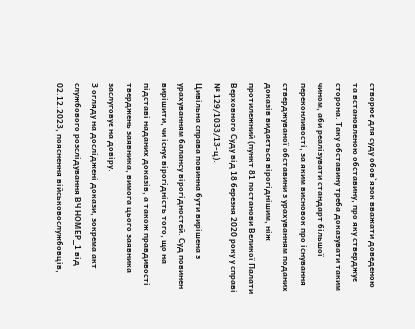створює для суду обов`язок вважати доведеною та встановленою обставину, про яку стверджує сторона. Таку обставину треба доказувати таким чином, аби реалізувати стандарт більшої переконливості, за яким висновок про існування стверджуваної обставини з урахуванням поданих доказів видається вірогіднішим, ніж протилежний (пункт 81 постанови Великої Палати Верховного Суду від 18 березня 2020 року у справі № 129/1033/13-ц).
Цивільна справа повинна бути вирішена з урахуванням балансу вірогідностей. Суд повинен вирішити, чи існує вірогідність того, що на підставі наданих доказів, а також правдивості тверджень заявника, вимога цього заявника заслуговує на довіру.
З огляду на досліджені докази, зокрема акт службового розслідування ВЧ НОМЕР_1 від 02.12.2023, пояснення військовослужбовців,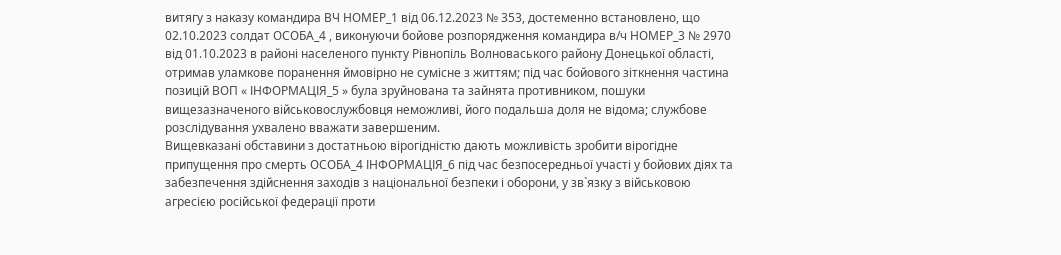витягу з наказу командира ВЧ НОМЕР_1 від 06.12.2023 № 353, достеменно встановлено, що 02.10.2023 солдат ОСОБА_4 , виконуючи бойове розпорядження командира в/ч НОМЕР_3 № 2970 від 01.10.2023 в районі населеного пункту Рівнопіль Волноваського району Донецької області, отримав уламкове поранення ймовірно не сумісне з життям; під час бойового зіткнення частина позицій ВОП « ІНФОРМАЦІЯ_5 » була зруйнована та зайнята противником, пошуки вищезазначеного військовослужбовця неможливі, його подальша доля не відома; службове розслідування ухвалено вважати завершеним.
Вищевказані обставини з достатньою вірогідністю дають можливість зробити вірогідне припущення про смерть ОСОБА_4 ІНФОРМАЦІЯ_6 під час безпосередньої участі у бойових діях та забезпечення здійснення заходів з національної безпеки і оборони, у зв`язку з військовою агресією російської федерації проти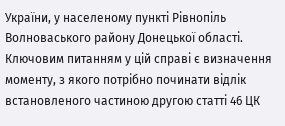України, у населеному пункті Рівнопіль Волноваського району Донецької області.
Ключовим питанням у цій справі є визначення моменту, з якого потрібно починати відлік встановленого частиною другою статті 46 ЦК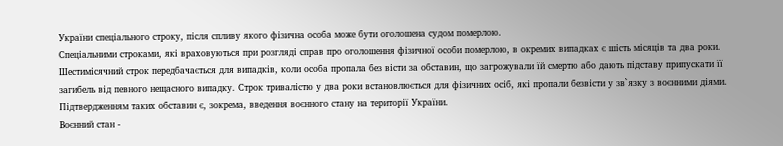України спеціального строку, після спливу якого фізична особа може бути оголошена судом померлою.
Спеціальними строками, які враховуються при розгляді справ про оголошення фізичної особи померлою, в окремих випадках є шість місяців та два роки. Шестимісячний строк передбачається для випадків, коли особа пропала без вісти за обставин, що загрожували їй смертю або дають підставу припускати її загибель від певного нещасного випадку. Строк тривалістю у два роки встановлюється для фізичних осіб, які пропали безвісти у зв`язку з воєнними діями. Підтвердженням таких обставин є, зокрема, введення воєнного стану на території України.
Воєнний стан -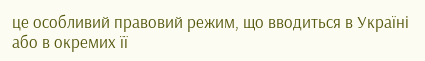це особливий правовий режим, що вводиться в Україні або в окремих її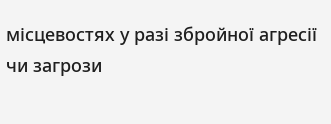місцевостях у разі збройної агресії чи загрози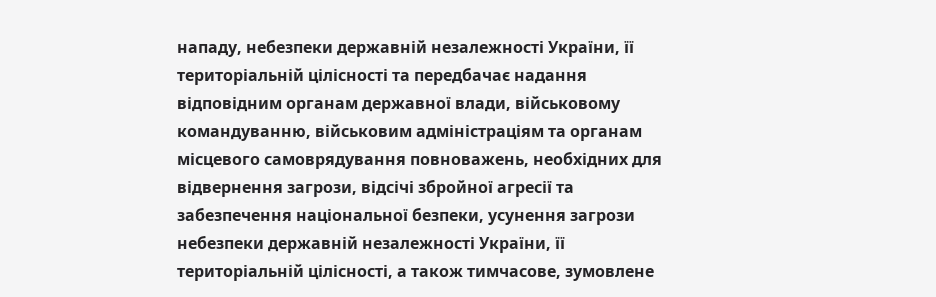нападу, небезпеки державній незалежності України, її територіальній цілісності та передбачає надання відповідним органам державної влади, військовому командуванню, військовим адміністраціям та органам місцевого самоврядування повноважень, необхідних для відвернення загрози, відсічі збройної агресії та забезпечення національної безпеки, усунення загрози небезпеки державній незалежності України, її територіальній цілісності, а також тимчасове, зумовлене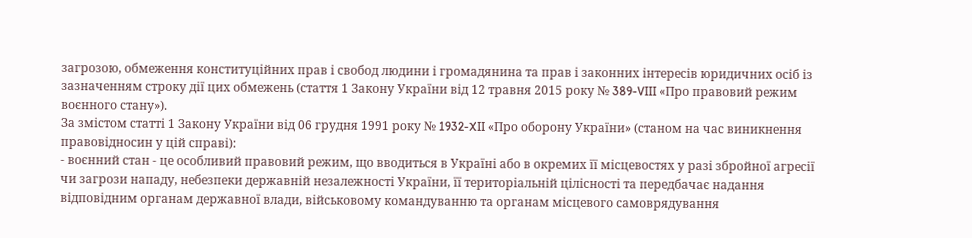загрозою, обмеження конституційних прав і свобод людини і громадянина та прав і законних інтересів юридичних осіб із зазначенням строку дії цих обмежень (стаття 1 Закону України від 12 травня 2015 року № 389-VIII «Про правовий режим воєнного стану»).
За змістом статті 1 Закону України від 06 грудня 1991 року № 1932-XII «Про оборону України» (станом на час виникнення правовідносин у цій справі):
- воєнний стан - це особливий правовий режим, що вводиться в Україні або в окремих її місцевостях у разі збройної агресії чи загрози нападу, небезпеки державній незалежності України, її територіальній цілісності та передбачає надання відповідним органам державної влади, військовому командуванню та органам місцевого самоврядування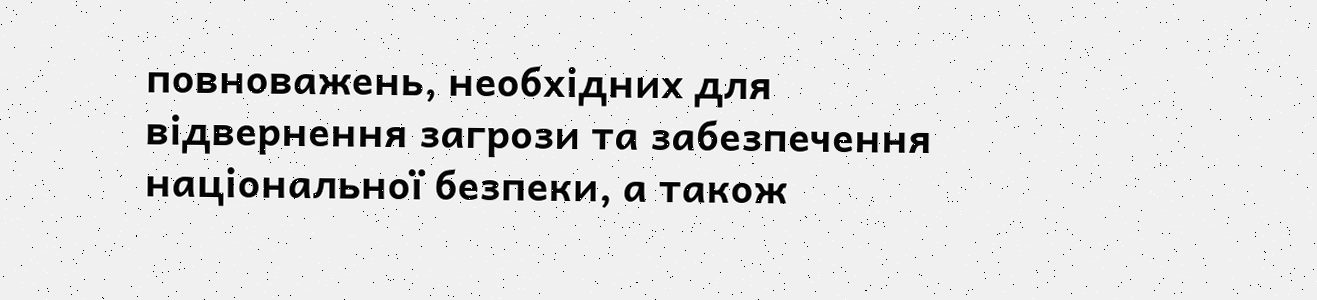повноважень, необхідних для відвернення загрози та забезпечення національної безпеки, а також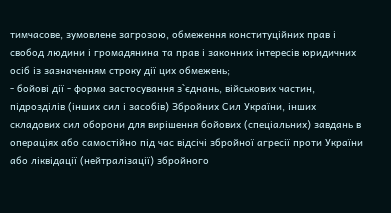тимчасове, зумовлене загрозою, обмеження конституційних прав і свобод людини і громадянина та прав і законних інтересів юридичних осіб із зазначенням строку дії цих обмежень;
- бойові дії - форма застосування з`єднань, військових частин, підрозділів (інших сил і засобів) Збройних Сил України, інших складових сил оборони для вирішення бойових (спеціальних) завдань в операціях або самостійно під час відсічі збройної агресії проти України або ліквідації (нейтралізації) збройного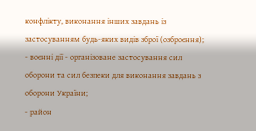конфлікту, виконання інших завдань із застосуванням будь-яких видів зброї (озброєння);
- воєнні дії - організоване застосування сил оборони та сил безпеки для виконання завдань з оборони України;
- район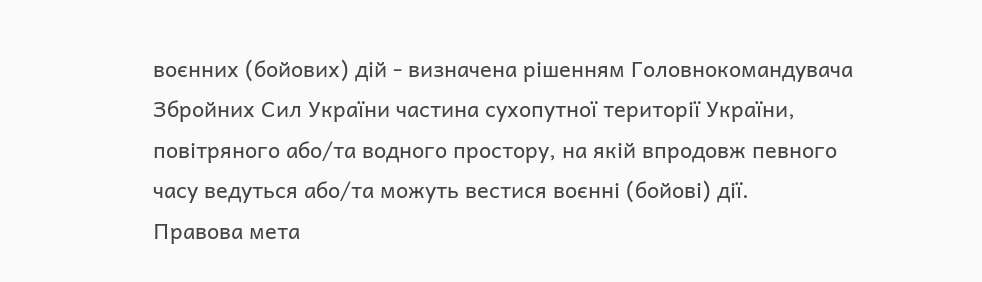воєнних (бойових) дій - визначена рішенням Головнокомандувача Збройних Сил України частина сухопутної території України, повітряного або/та водного простору, на якій впродовж певного часу ведуться або/та можуть вестися воєнні (бойові) дії.
Правова мета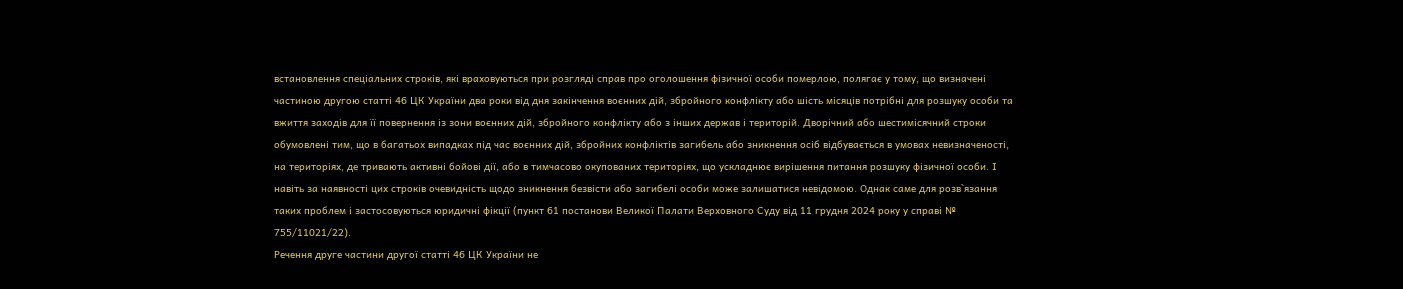встановлення спеціальних строків, які враховуються при розгляді справ про оголошення фізичної особи померлою, полягає у тому, що визначені частиною другою статті 46 ЦК України два роки від дня закінчення воєнних дій, збройного конфлікту або шість місяців потрібні для розшуку особи та вжиття заходів для її повернення із зони воєнних дій, збройного конфлікту або з інших держав і територій. Дворічний або шестимісячний строки обумовлені тим, що в багатьох випадках під час воєнних дій, збройних конфліктів загибель або зникнення осіб відбувається в умовах невизначеності, на територіях, де тривають активні бойові дії, або в тимчасово окупованих територіях, що ускладнює вирішення питання розшуку фізичної особи. І навіть за наявності цих строків очевидність щодо зникнення безвісти або загибелі особи може залишатися невідомою. Однак саме для розв`язання таких проблем і застосовуються юридичні фікції (пункт 61 постанови Великої Палати Верховного Суду від 11 грудня 2024 року у справі № 755/11021/22).
Речення друге частини другої статті 46 ЦК України не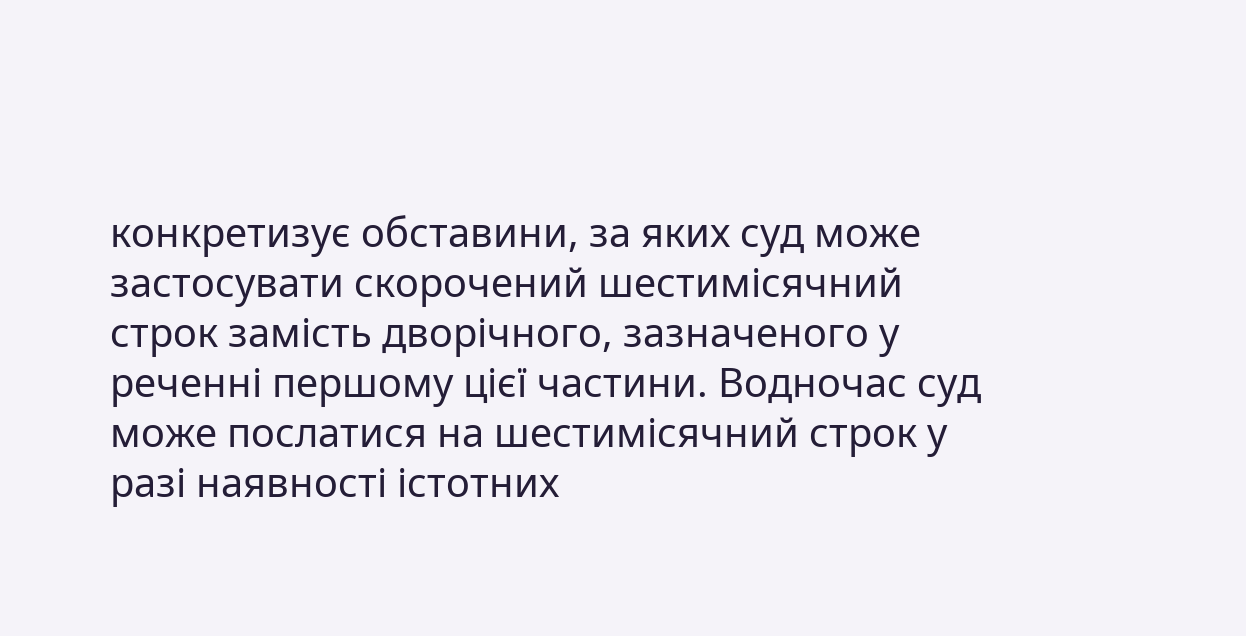конкретизує обставини, за яких суд може застосувати скорочений шестимісячний строк замість дворічного, зазначеного у реченні першому цієї частини. Водночас суд може послатися на шестимісячний строк у разі наявності істотних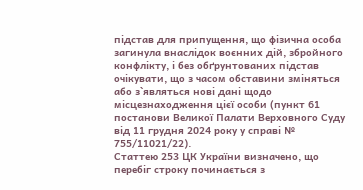підстав для припущення, що фізична особа загинула внаслідок воєнних дій, збройного конфлікту, і без обґрунтованих підстав очікувати, що з часом обставини зміняться або з`являться нові дані щодо місцезнаходження цієї особи (пункт 61 постанови Великої Палати Верховного Суду від 11 грудня 2024 року у справі № 755/11021/22).
Статтею 253 ЦК України визначено, що перебіг строку починається з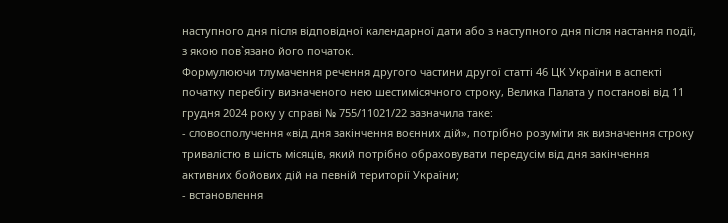наступного дня після відповідної календарної дати або з наступного дня після настання події, з якою пов`язано його початок.
Формулюючи тлумачення речення другого частини другої статті 46 ЦК України в аспекті початку перебігу визначеного нею шестимісячного строку, Велика Палата у постанові від 11 грудня 2024 року у справі № 755/11021/22 зазначила таке:
- словосполучення «від дня закінчення воєнних дій», потрібно розуміти як визначення строку тривалістю в шість місяців, який потрібно обраховувати передусім від дня закінчення активних бойових дій на певній території України;
- встановлення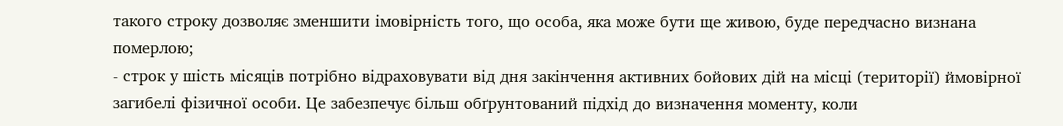такого строку дозволяє зменшити імовірність того, що особа, яка може бути ще живою, буде передчасно визнана померлою;
- строк у шість місяців потрібно відраховувати від дня закінчення активних бойових дій на місці (території) ймовірної загибелі фізичної особи. Це забезпечує більш обґрунтований підхід до визначення моменту, коли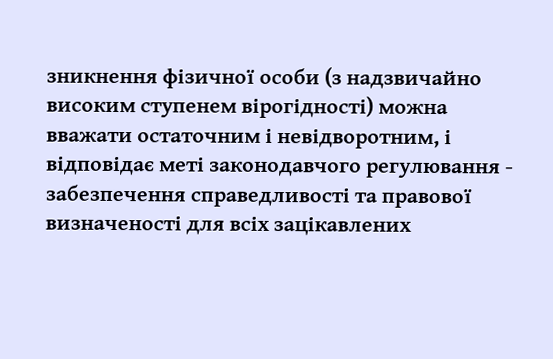зникнення фізичної особи (з надзвичайно високим ступенем вірогідності) можна вважати остаточним і невідворотним, і відповідає меті законодавчого регулювання - забезпечення справедливості та правової визначеності для всіх зацікавлених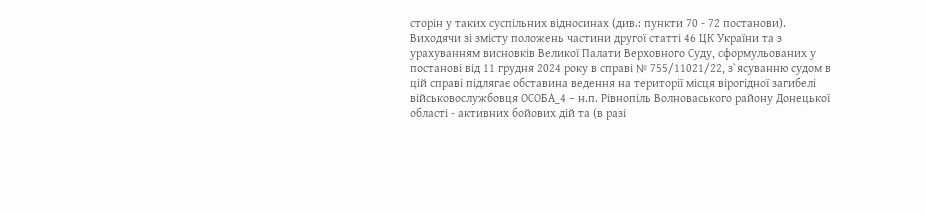сторін у таких суспільних відносинах (див.: пункти 70 - 72 постанови).
Виходячи зі змісту положень частини другої статті 46 ЦК України та з урахуванням висновків Великої Палати Верховного Суду, сформульованих у постанові від 11 грудня 2024 року в справі № 755/11021/22, з`ясуванню судом в цій справі підлягає обставина ведення на території місця вірогідної загибелі військовослужбовця ОСОБА_4 – н.п. Рівнопіль Волноваського району Донецької області - активних бойових дій та (в разі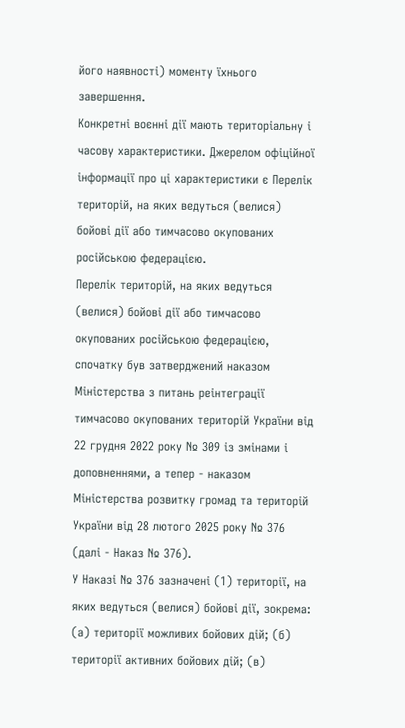його наявності) моменту їхнього завершення.
Конкретні воєнні дії мають територіальну і часову характеристики. Джерелом офіційної інформації про ці характеристики є Перелік територій, на яких ведуться (велися) бойові дії або тимчасово окупованих російською федерацією.
Перелік територій, на яких ведуться (велися) бойові дії або тимчасово окупованих російською федерацією, спочатку був затверджений наказом Міністерства з питань реінтеграції тимчасово окупованих територій України від 22 грудня 2022 року № 309 із змінами і доповненнями, а тепер - наказом Міністерства розвитку громад та територій України від 28 лютого 2025 року № 376 (далі - Наказ № 376).
У Наказі № 376 зазначені (1) території, на яких ведуться (велися) бойові дії, зокрема: (а) території можливих бойових дій; (б) території активних бойових дій; (в)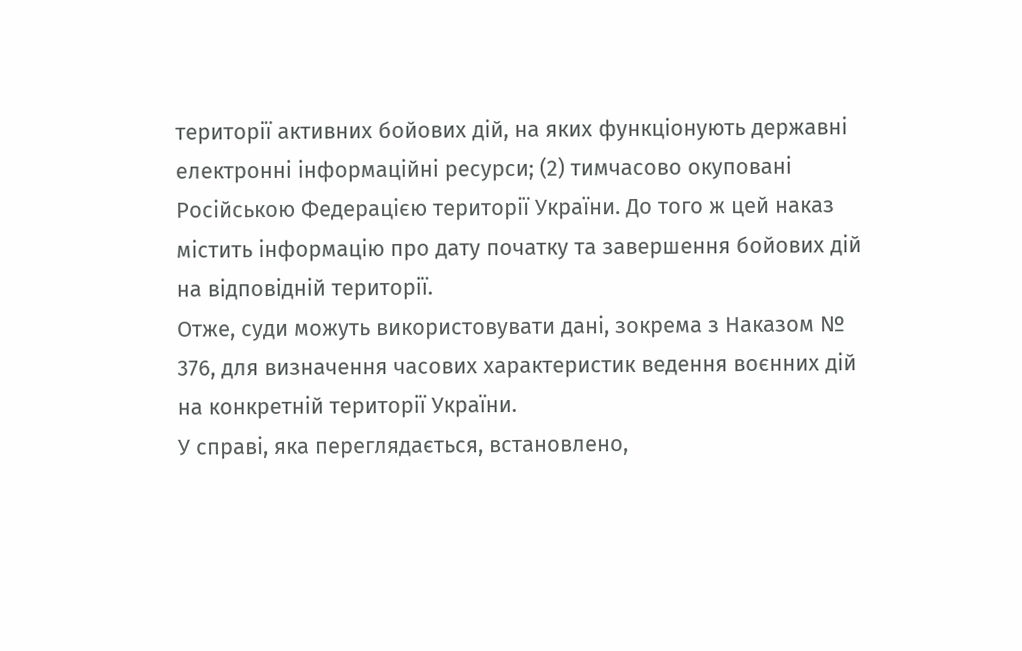території активних бойових дій, на яких функціонують державні електронні інформаційні ресурси; (2) тимчасово окуповані Російською Федерацією території України. До того ж цей наказ містить інформацію про дату початку та завершення бойових дій на відповідній території.
Отже, суди можуть використовувати дані, зокрема з Наказом № 376, для визначення часових характеристик ведення воєнних дій на конкретній території України.
У справі, яка переглядається, встановлено,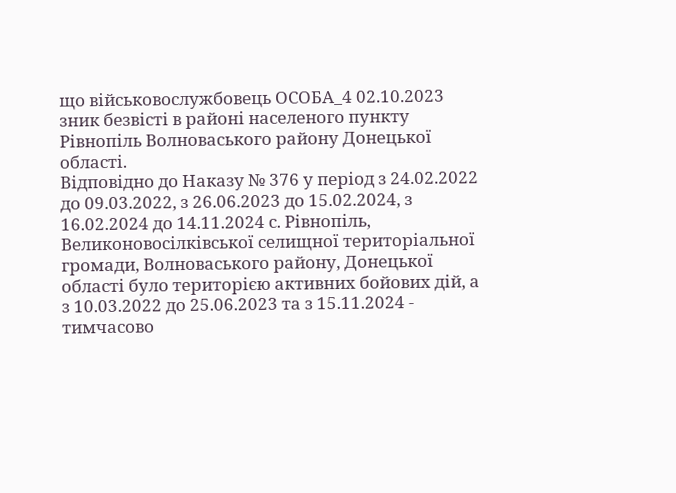що військовослужбовець ОСОБА_4 02.10.2023 зник безвісті в районі населеного пункту Рівнопіль Волноваського району Донецької області.
Відповідно до Наказу № 376 у період з 24.02.2022 до 09.03.2022, з 26.06.2023 до 15.02.2024, з 16.02.2024 до 14.11.2024 с. Рівнопіль, Великоновосілківської селищної територіальної громади, Волноваського району, Донецької області було територією активних бойових дій, а з 10.03.2022 до 25.06.2023 та з 15.11.2024 - тимчасово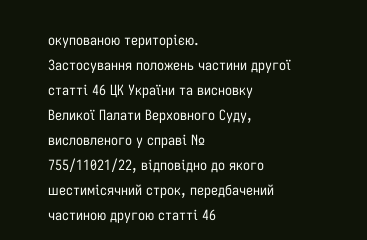окупованою територією.
Застосування положень частини другої статті 46 ЦК України та висновку Великої Палати Верховного Суду, висловленого у справі № 755/11021/22, відповідно до якого шестимісячний строк, передбачений частиною другою статті 46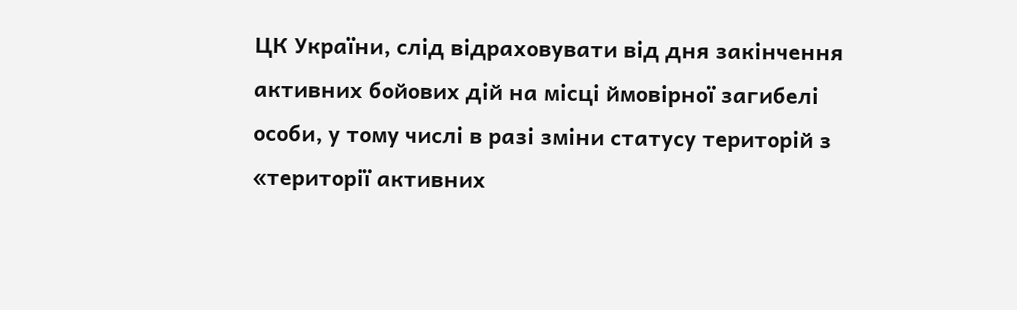ЦК України, слід відраховувати від дня закінчення активних бойових дій на місці ймовірної загибелі особи, у тому числі в разі зміни статусу територій з «території активних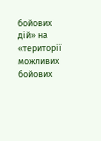бойових дій» на «території можливих бойових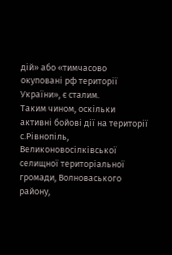дій» або «тимчасово окуповані рф території України», є сталим.
Таким чином, оскільки активні бойові дії на території с.Рівнопіль, Великоновосілківської селищної територіальної громади, Волноваського району,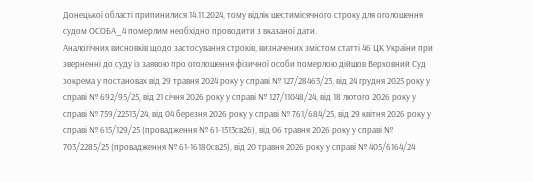Донецької області припинилися 14.11.2024, тому відлік шестимісячного строку для оголошення судом ОСОБА_4 померлим необхідно проводити з вказаної дати.
Аналогічних висновків щодо застосування строків, визначених змістом статті 46 ЦК України при зверненні до суду із заявою про оголошення фізичної особи померлою дійшов Верховний Суд зокрема у постановах від 29 травня 2024 року у справі № 127/28463/23, від 24 грудня 2025 року у справі № 692/95/25, від 21 січня 2026 року у справі № 127/11048/24, від 18 лютого 2026 року у справі № 759/22513/24, від 04 березня 2026 року у справі № 761/684/25, від 29 квітня 2026 року у справі № 615/129/25 (провадження № 61-1513св26), від 06 травня 2026 року у справі № 703/2285/25 (провадження № 61-16180св25), від 20 травня 2026 року у справі № 405/6164/24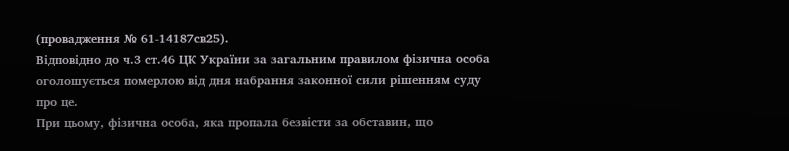(провадження № 61-14187св25).
Відповідно до ч.3 ст.46 ЦК України за загальним правилом фізична особа оголошується померлою від дня набрання законної сили рішенням суду про це.
При цьому, фізична особа, яка пропала безвісти за обставин, що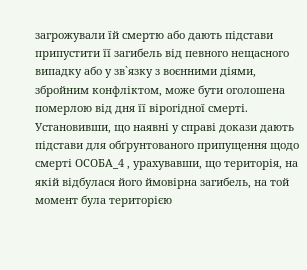загрожували їй смертю або дають підстави припустити її загибель від певного нещасного випадку або у зв`язку з воєнними діями, збройним конфліктом, може бути оголошена померлою від дня її вірогідної смерті.
Установивши, що наявні у справі докази дають підстави для обґрунтованого припущення щодо смерті ОСОБА_4 , урахувавши, що територія, на якій відбулася його ймовірна загибель, на той момент була територією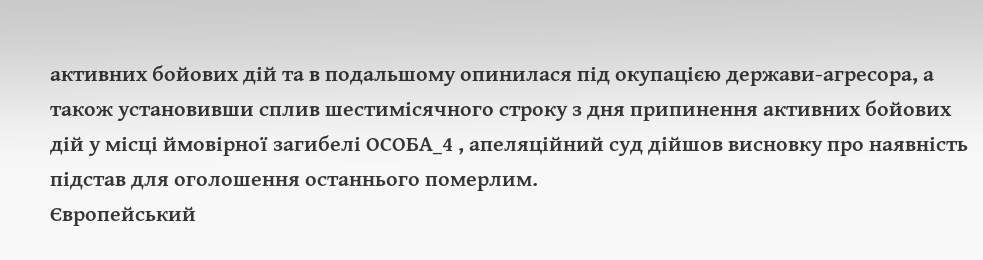активних бойових дій та в подальшому опинилася під окупацією держави-агресора, а також установивши сплив шестимісячного строку з дня припинення активних бойових дій у місці ймовірної загибелі ОСОБА_4 , апеляційний суд дійшов висновку про наявність підстав для оголошення останнього померлим.
Європейський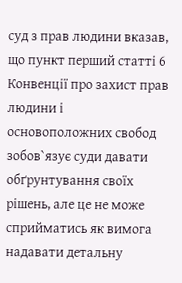суд з прав людини вказав, що пункт перший статті 6 Конвенції про захист прав людини і основоположних свобод зобов`язує суди давати обґрунтування своїх рішень, але це не може сприйматись як вимога надавати детальну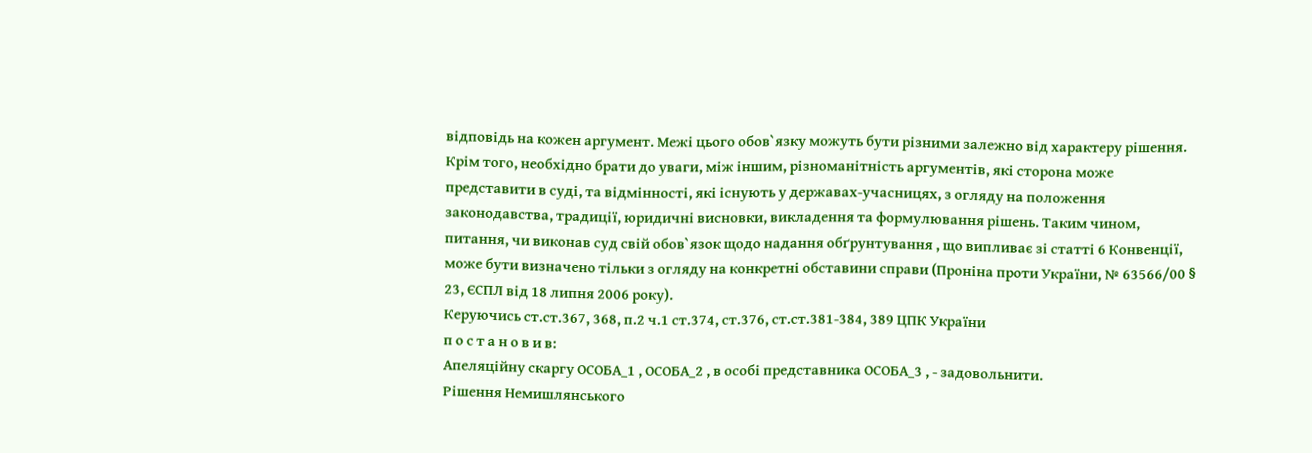відповідь на кожен аргумент. Межі цього обов`язку можуть бути різними залежно від характеру рішення. Крім того, необхідно брати до уваги, між іншим, різноманітність аргументів, які сторона може представити в суді, та відмінності, які існують у державах-учасницях, з огляду на положення законодавства, традиції, юридичні висновки, викладення та формулювання рішень. Таким чином, питання, чи виконав суд свій обов`язок щодо надання обґрунтування , що випливає зі статті 6 Конвенції, може бути визначено тільки з огляду на конкретні обставини справи (Проніна проти України, № 63566/00 § 23, ЄСПЛ від 18 липня 2006 року).
Керуючись ст.ст.367, 368, п.2 ч.1 ст.374, ст.376, ст.ст.381-384, 389 ЦПК України
п о с т а н о в и в:
Апеляційну скаргу ОСОБА_1 , ОСОБА_2 , в особі представника ОСОБА_3 , - задовольнити.
Рішення Немишлянського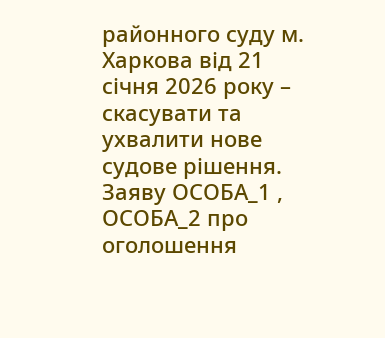районного суду м. Харкова від 21 січня 2026 року – скасувати та ухвалити нове судове рішення.
Заяву ОСОБА_1 , ОСОБА_2 про оголошення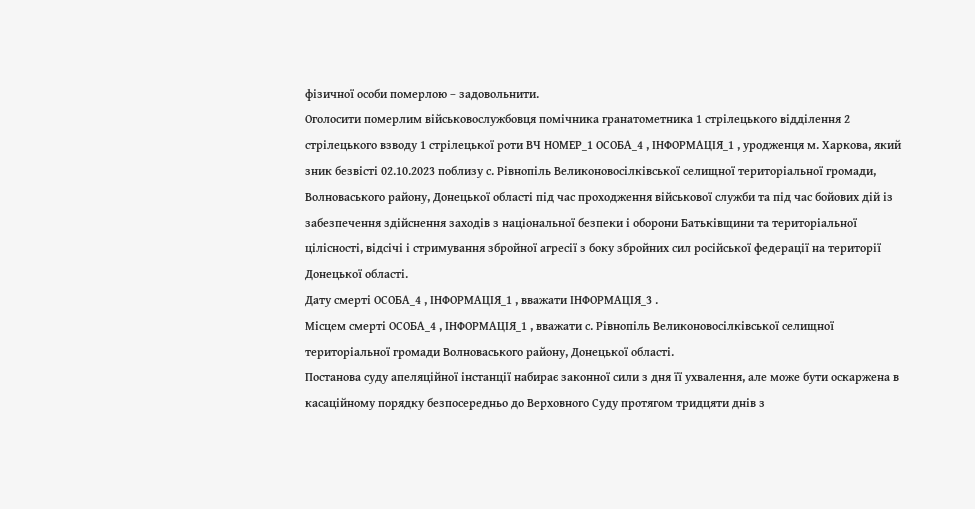фізичної особи померлою – задовольнити.
Оголосити померлим військовослужбовця помічника гранатометника 1 стрілецького відділення 2 стрілецького взводу 1 стрілецької роти ВЧ НОМЕР_1 ОСОБА_4 , ІНФОРМАЦІЯ_1 , уродженця м. Харкова, який зник безвісті 02.10.2023 поблизу с. Рівнопіль Великоновосілківської селищної територіальної громади, Волноваського району, Донецької області під час проходження військової служби та під час бойових дій із забезпечення здійснення заходів з національної безпеки і оборони Батьківщини та територіальної цілісності, відсічі і стримування збройної агресії з боку збройних сил російської федерації на території Донецької області.
Дату смерті ОСОБА_4 , ІНФОРМАЦІЯ_1 , вважати ІНФОРМАЦІЯ_3 .
Місцем смерті ОСОБА_4 , ІНФОРМАЦІЯ_1 , вважати с. Рівнопіль Великоновосілківської селищної територіальної громади Волноваського району, Донецької області.
Постанова суду апеляційної інстанції набирає законної сили з дня її ухвалення, але може бути оскаржена в касаційному порядку безпосередньо до Верховного Суду протягом тридцяти днів з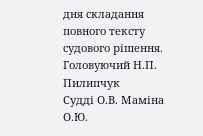дня складання повного тексту судового рішення.
Головуючий Н.П. Пилипчук
Судді О.В. Маміна
О.Ю.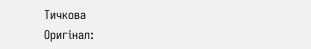Тичкова
Оригінал: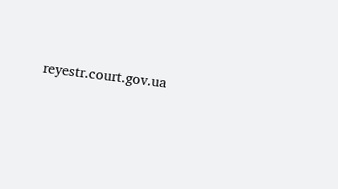reyestr.court.gov.ua